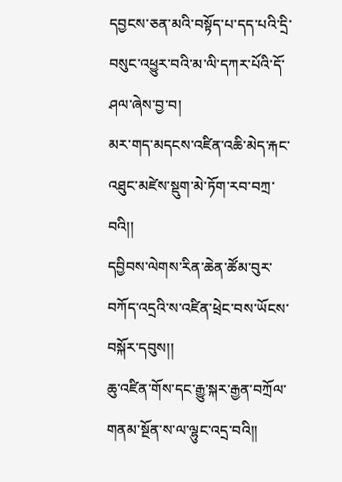དབྱངས་ཅན་མའི་བསྟོད་པ་དད་པའི་དྲི་བསུང་འཕྱུར་བའི་མ་ལི་དཀར་པོའི་དོ་ཤལ་ཞེས་བྱ་བ།
མར་གད་མདངས་འཛིན་འཆི་མེད་རྐང་འཐུང་མཛེས་སྡུག་མེ་ཏོག་རབ་བཀྲ་བའི།།
དབྱིབས་ལེགས་རིན་ཆེན་ཚོམ་བུར་བཀོད་འདྲའི་ས་འཛིན་ཕྲེང་བས་ཡོངས་བསྐོར་དབུས།།
ཆུ་འཛིན་གོས་དང་རྒྱུ་སྐར་རྒྱན་བཀྲོལ་གནམ་སྔོན་ས་ལ་ལྷུང་འདྲ་བའི།།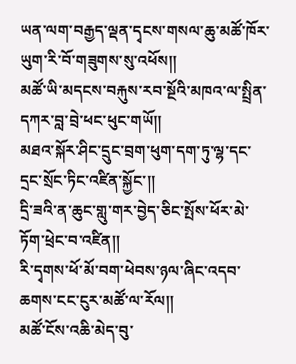ཡན་ལག་བརྒྱད་ལྡན་དྭངས་གསལ་ཆུ་མཚོ་ཁོར་ཡུག་རི་བོ་གཟུགས་སུ་འཕོས།།
མཚོ་ཡི་མདངས་བརྐུས་རབ་སྔོའི་མཁའ་ལ་སྤྲིན་དཀར་བླ་བྲེ་ཕང་ཕུང་གཡོ།།
མཐའ་སྐོར་ཤིང་དྲུང་བྲག་ཕུག་དག་ཏུ་ལྷ་དང་དྲང་སྲོང་ཏིང་འཛིན་སྐྱོང་།།
དྲི་ཟའི་ན་ཆུང་གླུ་གར་བྱེད་ཅིང་སྤོས་ཕོར་མེ་ཏོག་ཕྲེང་བ་འཛིན།།
རི་དྭགས་ཕོ་མོ་བག་ཕེབས་ཉལ་ཞིང་འདབ་ཆགས་ངང་ངུར་མཚོ་ལ་རོལ།།
མཚོ་ངོས་འཆི་མེད་བུ་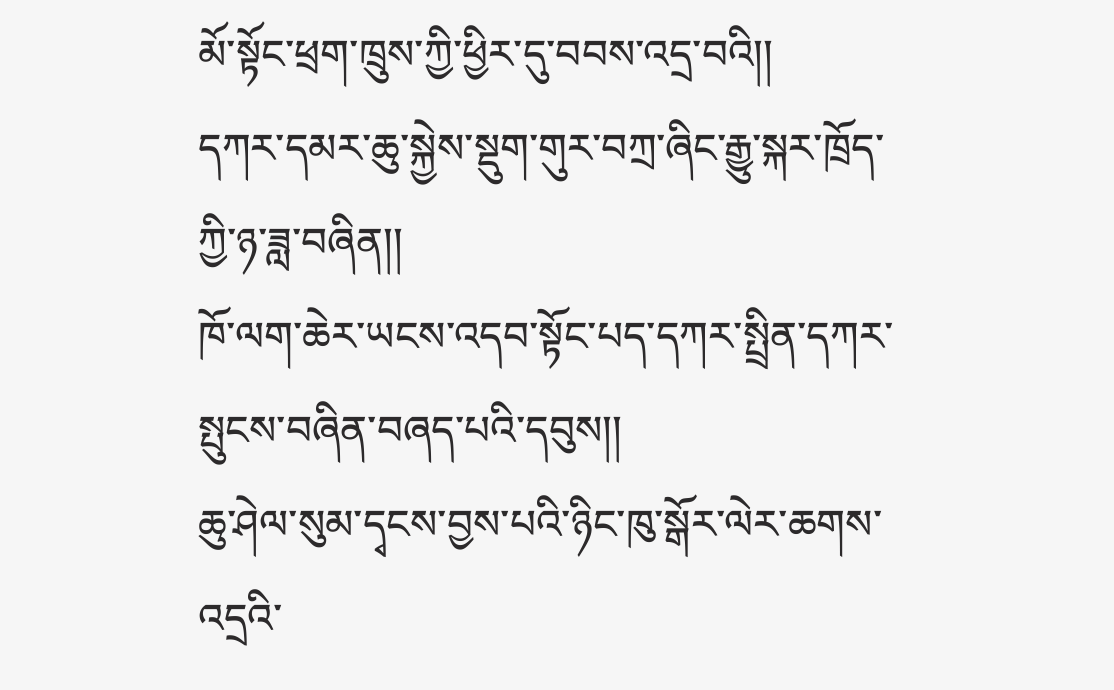མོ་སྟོང་ཕྲག་ཁྲུས་ཀྱི་ཕྱིར་དུ་བབས་འདྲ་བའི།།
དཀར་དམར་ཆུ་སྐྱེས་སྡུག་གུར་བཀྲ་ཞིང་རྒྱུ་སྐར་ཁྲོད་ཀྱི་ཉ་ཟླ་བཞིན།།
ཁོ་ལག་ཆེར་ཡངས་འདབ་སྟོང་པད་དཀར་སྤྲིན་དཀར་སྤུངས་བཞིན་བཞད་པའི་དབུས།།
ཆུ་ཤེལ་སུམ་དྭངས་བྱས་པའི་ཉིང་ཁུ་སྒོར་ལེར་ཆགས་འདྲའི་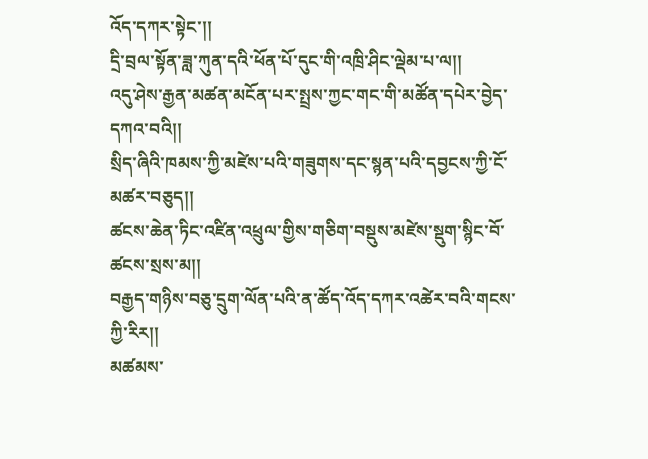འོད་དཀར་སྟེང་།།
དྲི་བྲལ་སྟོན་ཟླ་ཀུན་དའི་ཕོན་པོ་དུང་གི་འཁྲི་ཤིང་ལྡེམ་པ་ལ།།
འདུ་ཤེས་རྒྱན་མཚན་མངོན་པར་སྤྲས་ཀྱང་གང་གི་མཚོན་དཔེར་བྱེད་དཀའ་བའི།།
སྲིད་ཞིའི་ཁམས་ཀྱི་མཛེས་པའི་གཟུགས་དང་སྙན་པའི་དབྱངས་ཀྱི་ངོ་མཚར་བཅུད།།
ཚངས་ཆེན་ཏིང་འཛིན་འཕྲུལ་གྱིས་གཅིག་བསྡུས་མཛེས་སྡུག་སྙིང་བོ་ཚངས་སྲས་མ།།
བརྒྱད་གཉིས་བཅུ་དྲུག་ལོན་པའི་ན་ཚོད་འོད་དཀར་འཚེར་བའི་གངས་ཀྱི་རིར།།
མཚམས་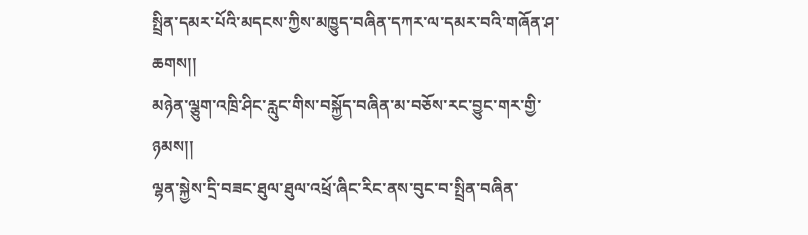སྤྲིན་དམར་པོའི་མདངས་ཀྱིས་མཁྱུད་བཞིན་དཀར་ལ་དམར་བའི་གཞོན་ཤ་ཆགས།།
མཉེན་ལྕུག་འཁྲི་ཤིང་རླུང་གིས་བསྐྱོད་བཞིན་མ་བཅོས་རང་བྱུང་གར་གྱི་ཉམས།།
ལྷན་སྐྱེས་དྲི་བཟང་ཐུལ་ཐུལ་འཕྲོ་ཞིང་རིང་ནས་བུང་བ་སྤྲིན་བཞིན་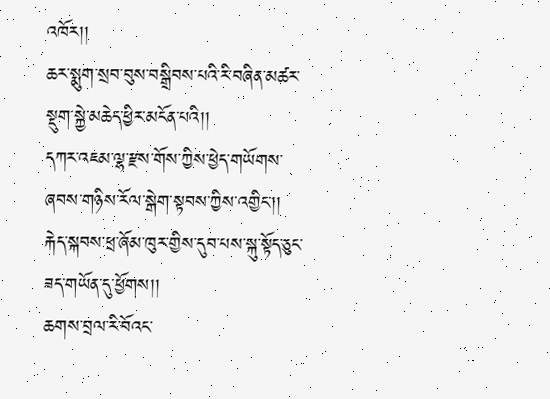འཁོར།།
ཆར་སྨུག་སྲབ་བུས་བསྒྲིབས་པའི་རི་བཞིན་མཚར་སྡུག་སྐྱེ་མཆེད་ཕྱིར་མངོན་པའི།།
དཀར་འཇམ་ལྷ་རྫས་གོས་ཀྱིས་ཕྱེད་གཡོགས་ཞབས་གཉིས་རོལ་སྒེག་སྟབས་ཀྱིས་འགྱིང་།།
རྐེད་སྐབས་ཕྲ་ཞོམ་ཁུར་གྱིས་དུབ་པས་སྐུ་སྟོད་ཅུང་ཟད་གཡོན་དུ་ཕྱོགས།།
ཆགས་བྲལ་རི་བོའང་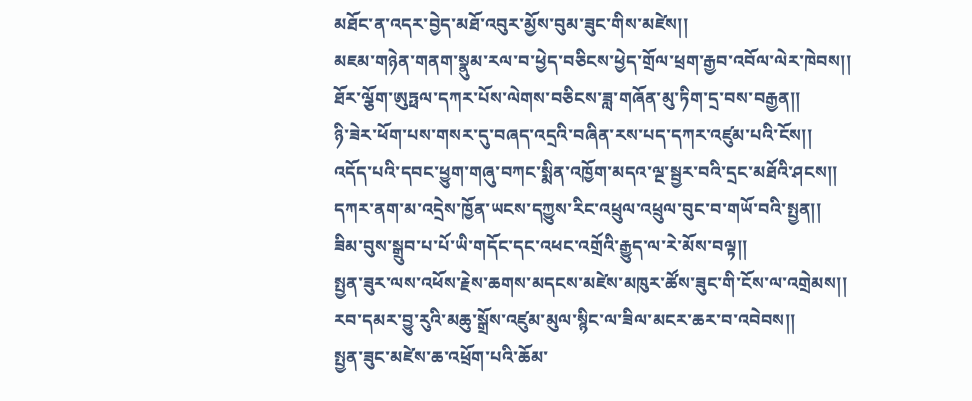མཐོང་ན་འདར་བྱེད་མཐོ་འབུར་མྱོས་བུམ་ཟུང་གིས་མཛེས།།
མཇམ་གཉེན་གནག་སྣུམ་རལ་བ་ཕྱེད་བཅིངས་ཕྱེད་གྲོལ་ཕྲག་རྒྱབ་འབོལ་ལེར་ཁེབས།།
ཐོར་ལྕོག་ཨུཏྥལ་དཀར་པོས་ལེགས་བཅིངས་ཟླ་གཞོན་མུ་ཏིག་དྲ་བས་བརྒྱན།།
ཉི་ཟེར་ཕོག་པས་གསར་དུ་བཞད་འདྲའི་བཞིན་རས་པད་དཀར་འཛུམ་པའི་ངོས།།
འདོད་པའི་དབང་ཕྱུག་གཞུ་བཀང་སྨིན་འཁྱོག་མདའ་ལྔ་སྦྱར་བའི་དྲང་མཐོའི་ཤངས།།
དཀར་ནག་མ་འདྲེས་ཁྱོན་ཡངས་དཀྱུས་རིང་འཕྲུལ་འཕྲུལ་བུང་བ་གཡོ་བའི་སྤྱན།།
ཟིམ་བུས་སྒྲུབ་པ་པོ་ཡི་གདོང་དང་འཕང་འགྲོའི་རྒྱུད་ལ་རེ་མོས་བལྟ།།
སྤྱན་ཟུར་ལས་འཕོས་རྗེས་ཆགས་མདངས་མཛེས་མཁུར་ཚོས་ཟུང་གི་ངོས་ལ་འགྲེམས།།
རབ་དམར་བྱུ་རུའི་མཆུ་སྒྲོས་འཛུམ་མུལ་སྙིང་ལ་ཟིལ་མངར་ཆར་བ་འབེབས།།
སྤྱན་ཟུང་མཛེས་ཆ་འཕྲོག་པའི་ཆོམ་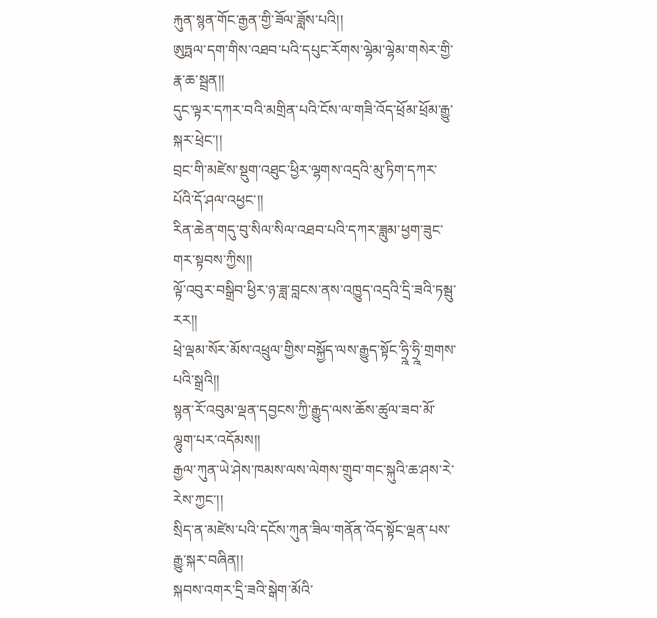རྐུན་སྙན་གོང་རྒྱན་གྱི་ཟོལ་ཟློས་པའི།།
ཨུཏྥལ་དག་གིས་འཐབ་པའི་དཔུང་རོགས་ལྷེམ་ལྷེམ་གསེར་གྱི་རྣ་ཆ་སྦྲན།།
དུང་ལྟར་དཀར་བའི་མགྲིན་པའི་ངོས་ལ་གཟི་འོད་ཕྲོམ་ཕྲོམ་རྒྱུ་སྐར་ཕྲེང་།།
བྲང་གི་མཛེས་སྡུག་འཐུང་ཕྱིར་ལྷགས་འདྲའི་མུ་ཏིག་དཀར་པོའི་དོ་ཤལ་འཕྱང་།།
རིན་ཆེན་གདུ་བུ་སིལ་སིལ་འཐབ་པའི་དཀར་ཟླུམ་ཕྱག་ཟུང་གར་སྟབས་ཀྱིས།།
ལྟོ་འབུར་བསྒྲིབ་ཕྱིར་ཉ་ཟླ་བླངས་ནས་འཁྱུད་འདྲའི་དྲི་ཟའི་ཏམྦུ་རར།།
ཕྲེ་ལྡམ་སོར་མོས་འཕྲུལ་གྱིས་བསྐྱོད་ལས་རྒྱུད་སྟོང་ཧྲྰི་ཧྲྰི་གྲགས་པའི་སྒྲའི།།
སྙན་རོ་འབུམ་ལྡན་དབྱངས་ཀྱི་རྒྱུད་ལས་ཆོས་ཚུལ་ཟབ་མོ་ལྷུག་པར་འདོམས།།
རྒྱལ་ཀུན་ཡེ་ཤེས་ཁམས་ལས་ལེགས་གྲུབ་གང་སྐུའི་ཆ་ཤས་རེ་རེས་ཀྱང་།།
སྲིད་ན་མཛེས་པའི་དངོས་ཀུན་ཟིལ་གནོན་འོད་སྟོང་ལྡན་པས་རྒྱུ་སྐར་བཞིན།།
སྐབས་འགར་དྲི་ཟའི་སྒེག་མོའི་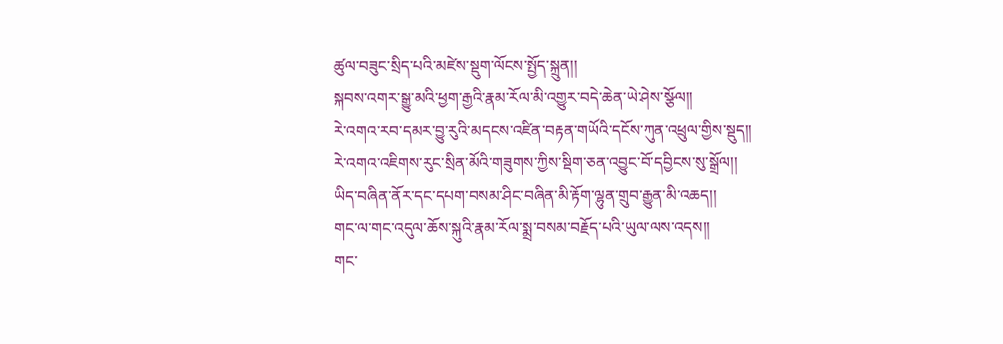ཚུལ་བཟུང་སྲིད་པའི་མཛེས་སྡུག་ལོངས་སྤྱོད་སྐྲུན།།
སྐབས་འགར་སྒྱུ་མའི་ཕྱག་རྒྱའི་རྣམ་རོལ་མི་འགྱུར་བདེ་ཆེན་ཡེ་ཤེས་སྩོལ།།
རེ་འགའ་རབ་དམར་བྱུ་རུའི་མདངས་འཛིན་བརྟན་གཡོའི་དངོས་ཀུན་འཕྲུལ་གྱིས་སྡུད།།
རེ་འགའ་འཇིགས་རུང་སྲིན་མོའི་གཟུགས་ཀྱིས་སྡིག་ཅན་འབྱུང་བོ་དབྱིངས་སུ་སྒྲོལ།།
ཡིད་བཞིན་ནོར་དང་དཔག་བསམ་ཤིང་བཞིན་མི་རྟོག་ལྷུན་གྲུབ་རྒྱུན་མི་འཆད།།
གང་ལ་གང་འདུལ་ཆོས་སྐུའི་རྣམ་རོལ་སྨྲ་བསམ་བརྗོད་པའི་ཡུལ་ལས་འདས།།
གང་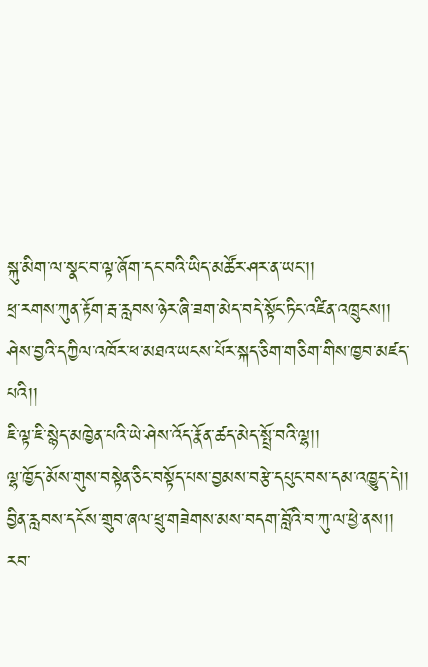སྐུ་མིག་ལ་སྣང་བ་ལྟ་ཞོག་དང་བའི་ཡིད་མཚོར་ཤར་ན་ཡང་།།
ཕྲ་རགས་ཀུན་རྟོག་རྦ་རླབས་ཉེར་ཞི་ཟག་མེད་བདེ་སྟོང་ཏིང་འཛིན་འཁྲུངས།།
ཤེས་བྱའི་དཀྱིལ་འཁོར་ཕ་མཐའ་ཡངས་པོར་སྐད་ཅིག་གཅིག་གིས་ཁྱབ་མཛད་པའི།།
ཇི་ལྟ་ཇི་སྙེད་མཁྱེན་པའི་ཡེ་ཤེས་འོད་རྣོན་ཚད་མེད་སྤྲོ་བའི་ལྷ།།
ལྷ་ཁྱོད་མོས་གུས་བསྟེན་ཅིང་བསྟོད་པས་བྱམས་བརྩེ་དཔུང་བས་དམ་འཁྱུད་དེ།།
བྱིན་རླབས་དངོས་གྲུབ་ཞལ་ཕྲུ་གཟེགས་མས་བདག་བློའི་བ་ཀུ་ལ་ཕྱེ་ནས།།
རབ་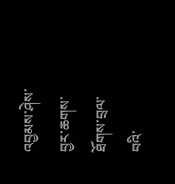འབྱམས་ཤེས་བྱར་ཆགས་ཐོགས་བྲལ་བའི་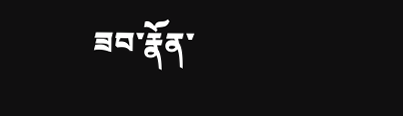ཟབ་རྣོན་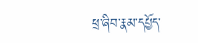ཕྲ་ཞིབ་རྣམ་དཔྱོད་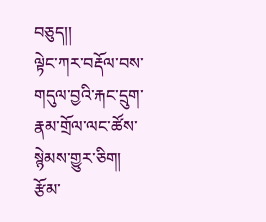བཅུད།།
ལྟེང་ཀར་བརྡོལ་བས་གདུལ་བྱའི་རྐང་དྲུག་རྣམ་གྲོལ་ལང་ཚོས་སྙེམས་གྱུར་ཅིག།
རྩོམ་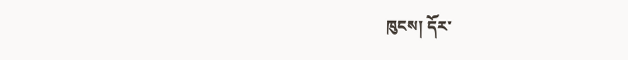ཁུངས། དོར་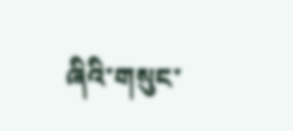ཞིའི་གསུང་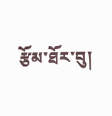རྩོམ་ཐོར་བུ།